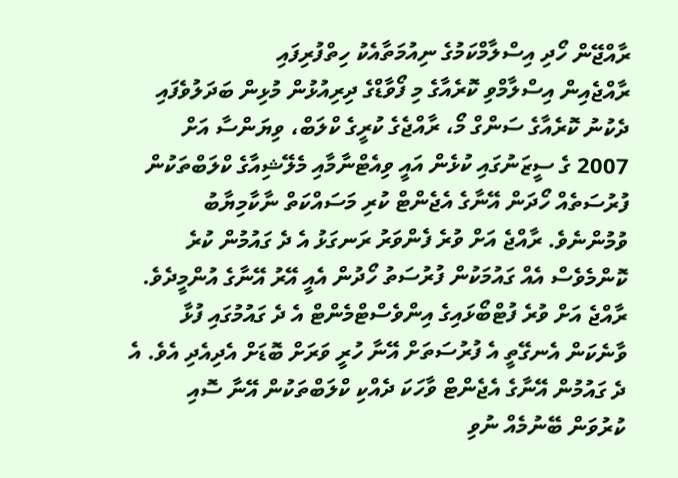ރާއްޖޭން ހޯދި އިސްލާމްކަމުގެ ނިއުމަތާއެކު ހިތްފުރިފައި
ރާއްޖެއިން އިސްލާމްވި ކޮރެއާގެ މި ފޯވާޑްގެ ދިރިއުޅުން މުޅިން ބަދަލުވެފައި
ދެކުނު ކޮރެއާގެ ސަންގް މޯ، ރާއްޖެގެ ކުރީގެ ކްލަބް، ވިޔަންސާ އަށް 2007 ގެ ސީޒަނުގައި ކުޅެން އައީ ވިއެޓްނާމާއި މެލޭޝިއާގެ ކްލަބްތަކުން ފުރުސަތެއް ހޯދަން އޭނާގެ އެޖެންޓް ކުރި މަސައްކަތް ނާކާމިޔާބު ވުމުންނެވެ. ރާއްޖެ އަށް ވުރެ ފެންވަރު ރަނގަޅު އެ ދެ ގައުމުން ކުރެ ކޮންމެވެސް އެއް ގައުމަކުން ފުރުސަތު ހޯދުން އެއީ އޭރު އޭނާގެ އުންމީދެވެ. ރާއްޖެ އަށް ވުރެ ފުޓްބޯޅައިގެ އިންވެސްޓްމެންޓް އެ ދެ ގައުމުގައި ފުޅާ ވާނެކަން އެނގޭތީ އެ ފުރުސަތަށް އޭނާ ހުރީ ވަރަށް ބޮޑަށް އެދިއެދި އެވެ. އެ ދެ ގައުމުން އޭނާގެ އެޖެންޓް ވާހަކަ ދެއްކި ކްލަބްތަކުން އޭނާ ސޮއި ކުރުވަން ބޭނުމެއް ނުވި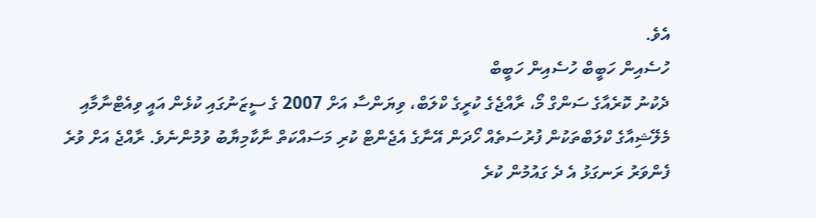އެވެ.
ހުސެއިން ހަބީބް ހުސެއިން ހަބީބް
ދެކުނު ކޮރެއާގެ ސަންގް މޯ، ރާއްޖެގެ ކުރީގެ ކްލަބް، ވިޔަންސާ އަށް 2007 ގެ ސީޒަނުގައި ކުޅެން އައީ ވިއެޓްނާމާއި މެލޭޝިއާގެ ކްލަބްތަކުން ފުރުސަތެއް ހޯދަން އޭނާގެ އެޖެންޓް ކުރި މަސައްކަތް ނާކާމިޔާބު ވުމުންނެވެ. ރާއްޖެ އަށް ވުރެ ފެންވަރު ރަނގަޅު އެ ދެ ގައުމުން ކުރެ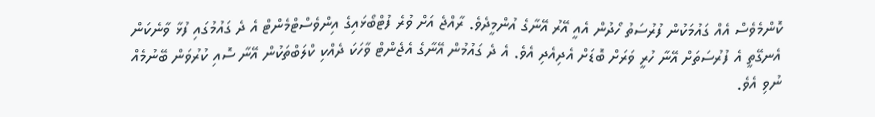ކޮންމެވެސް އެއް ގައުމަކުން ފުރުސަތު ހޯދުން އެއީ އޭރު އޭނާގެ އުންމީދެވެ. ރާއްޖެ އަށް ވުރެ ފުޓްބޯޅައިގެ އިންވެސްޓްމެންޓް އެ ދެ ގައުމުގައި ފުޅާ ވާނެކަން އެނގޭތީ އެ ފުރުސަތަށް އޭނާ ހުރީ ވަރަށް ބޮޑަށް އެދިއެދި އެވެ. އެ ދެ ގައުމުން އޭނާގެ އެޖެންޓް ވާހަކަ ދެއްކި ކްލަބްތަކުން އޭނާ ސޮއި ކުރުވަން ބޭނުމެއް ނުވި އެވެ.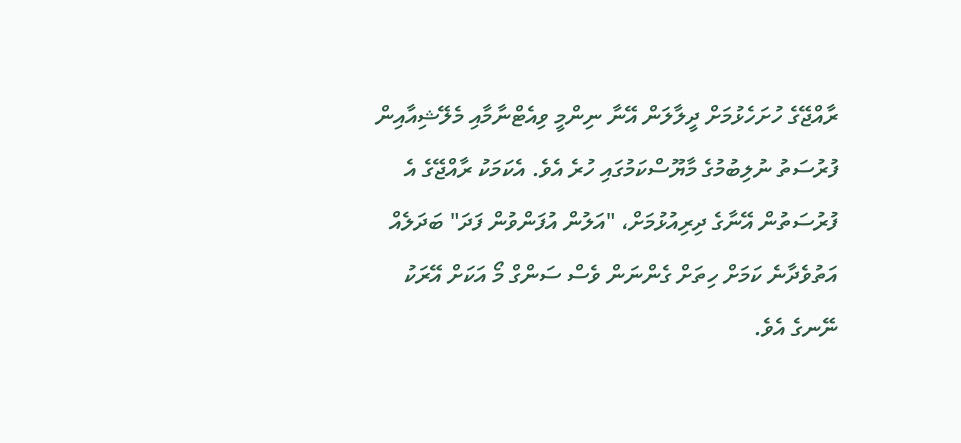ރާއްޖޭގެ ހުށަހެޅުމަށް ދީލާލަން އޭނާ ނިންމީ ވިއެޓްނާމާއި މެލޭޝިއާއިން ފުރުސަތު ނުލިބުމުގެ މާޔޫސްކަމުގައި ހުރެ އެވެ. އެކަމަކު ރާއްޖޭގެ އެ ފުރުސަތުން އޭނާގެ ދިރިއުޅުމަށް، "އަލުން އުފަންވުން ފަދަ" ބަދަލެއް އަތުވެދާނެ ކަމަށް ހިތަށް ގެންނަން ވެސް ސަންގް މޯ އަކަށް އޭރަކު ނޭނގެ އެވެ.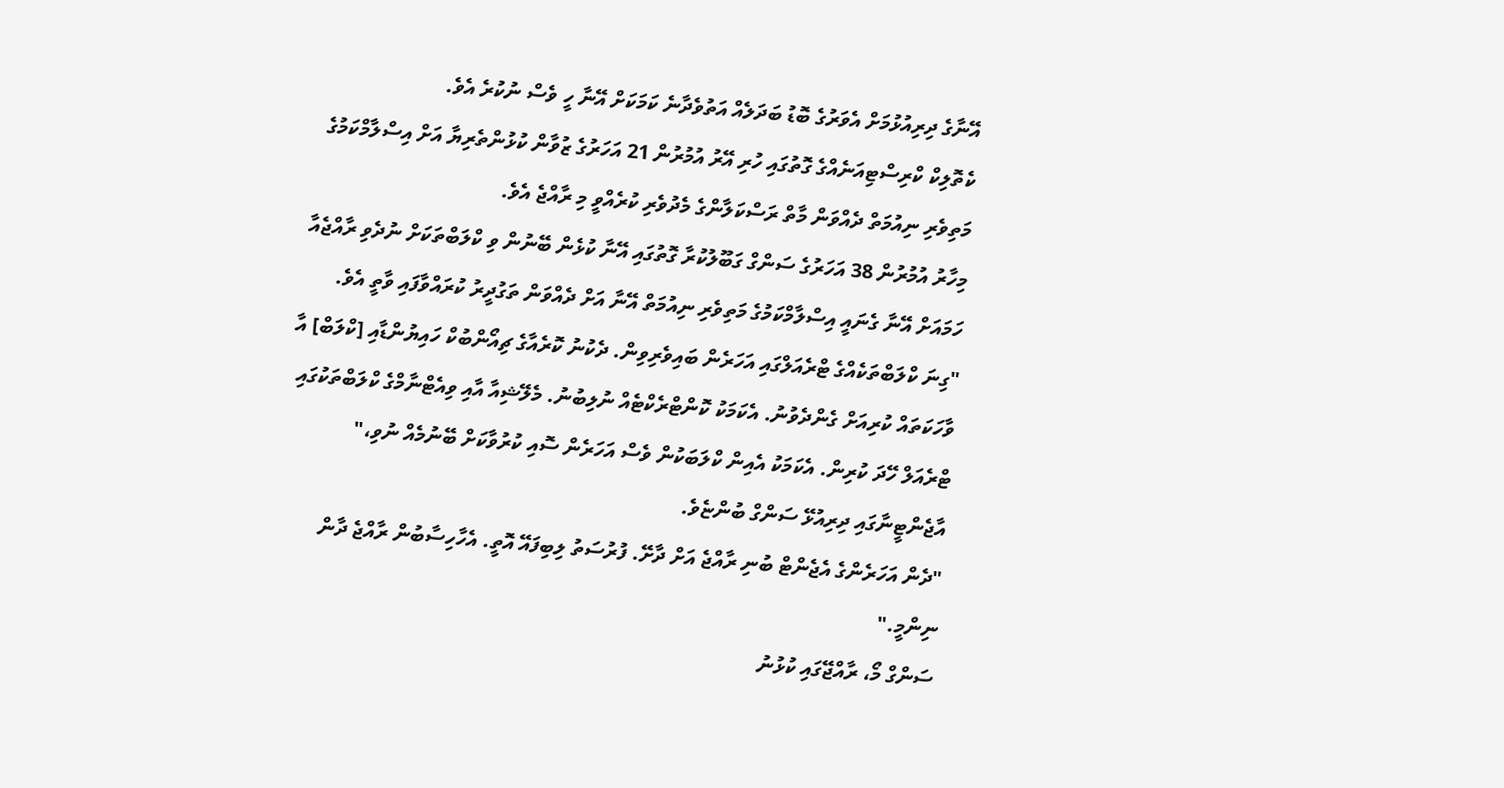އޭނާގެ ދިރިއުޅުމަށް އެވަރުގެ ބޮޑު ބަދަލެއް އަތުވެދާނެ ކަމަކަށް އޭނާ ހީ ވެސް ނުކުރެ އެވެ.
ކެތޮލިކް ކްރިސްޓިއަނެއްގެ ގޮތުގައި ހުރި އޭރު އުމުރުން 21 އަހަރުގެ ޒުވާން ކުޅުންތެރިޔާ އަށް އިސްލާމްކަމުގެ މަތިވެރި ނިއުމަތް ދެއްވަން މާތް ރަސްކަލާންގެ މެދުވެރި ކުރެއްވީ މި ރާއްޖެ އެވެ.
މިހާރު އުމުރުން 38 އަހަރުގެ ސަންގް ގަބޫލުކުރާ ގޮތުގައި އޭނާ ކުޅެން ބޭނުން ވި ކްލަބްތަކަށް ނުދެވި ރާއްޖެއާ ހަމައަށް އޭނާ ގެނައީ އިސްލާމްކަމުގެ މަތިވެރި ނިއުމަތް އޭނާ އަށް ދެއްވަން ތަގުދީރު ކުރައްވާފައި ވާތީ އެވެ.
"ގިނަ ކްލަބްތަކެއްގެ ޓްރެއަލްގައި އަހަރެން ބައިވެރިވިން. ދެކުނު ކޮރެއާގެ ޗިއޯންބުކް ހައިޔުންޑާއި [ކްލަބް] އާ ވާހަކަތައް ކުރިއަށް ގެންދެވުނު. އެކަމަކު ކޮންޓްރެކްޓެއް ނުލިބުނު. މެލޭޝިއާ އާއި ވިއެޓްނާމްގެ ކްލަބްތަކުގައި ޓްރެއަލް ހޭދަ ކުރިން. އެކަމަކު އެއިން ކްލަބަކުން ވެސް އަހަރެން ސޮއި ކުރުވާކަށް ބޭނުމެއް ނުވި،" އާޖެންޓީނާގައި ދިރިއުޅޭ ސަންގް ބުންޏެވެ.
"ދެން އަހަރެންގެ އެޖެންޓް ބުނި ރާއްޖެ އަށް ދާށޭ. ފުރުސަތު ލިބިފައޭ އޮތީ. އެހާހިސާބުން ރާއްޖެ ދާން ނިންމީ."
ސަންގް މޯ، ރާއްޖޭގައި ކުޅުނު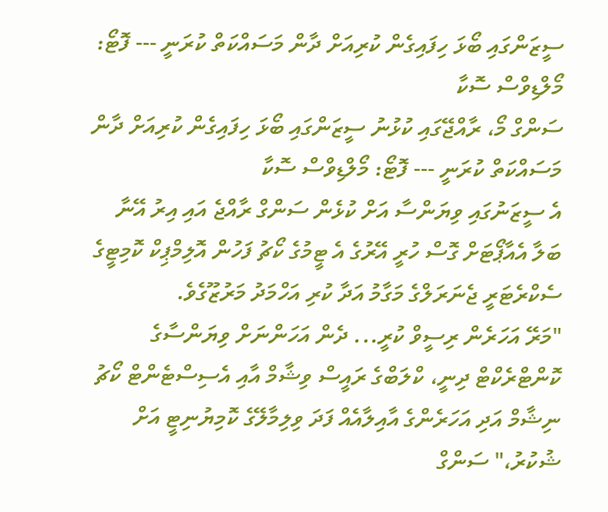ސީޒަންގައި ބޯޅަ ހިފައިގެން ކުރިއަށް ދާން މަސައްކަތް ކުރަނީ --- ފޮޓޯ: މޯލްޑިވްސް ސޮކާ
ސަންގް މޯ، ރާއްޖޭގައި ކުޅުނު ސީޒަންގައި ބޯޅަ ހިފައިގެން ކުރިއަށް ދާން މަސައްކަތް ކުރަނީ --- ފޮޓޯ: މޯލްޑިވްސް ސޮކާ
އެ ސީޒަނުގައި ވިޔަންސާ އަށް ކުޅެން ސަންގް ރާއްޖެ އައި އިރު އޭނާ ބަލާ އެއާޕޯޓަށް ގޮސް ހުރީ އޭރުގެ އެ ޓީމުގެ ކޯޗު ފަހުން އޮލިމްޕިކް ކޮމިޓީގެ ސެކްރެޓަރީ ޖެނަރަލްގެ މަގާމު އަދާ ކުރި އަހްމަދު މަރުޒޫގެވެ.
"މަރޭ އަހަރެން ރިސީވް ކުރީ... ދެން އަހަންނަށް ވިޔަންސާގެ ކޮންޓްރެކްޓް ދިނީ، ކްލަބްގެ ރައީސް ވިޝާމް އާއި އެސިސްޓެންޓް ކޯޗު ނިޝާމް އަދި އަހަރެންގެ އާއިލާއެއް ފަދަ ވިލިމާލޭގެ ކޮމިޔުނިޓީ އަށް ޝުކުރު،" ސަންގް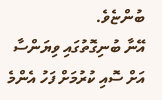ބުންޏެވެ.
އޭނާ ބުނިގޮތުގައި ވިޔަންސާ އަށް ސޮއި ކުރުމަށް ފަހު އެންމެ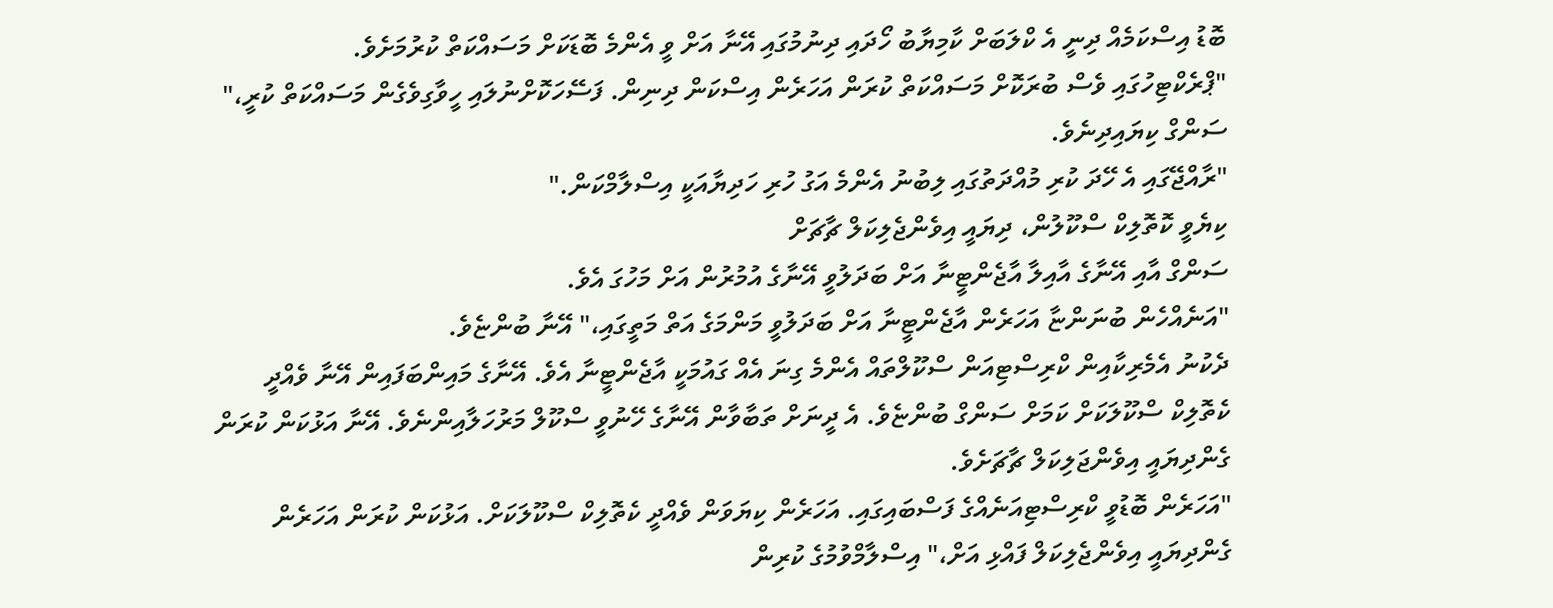ބޮޑު އިސްކަމެއް ދިނީ އެ ކްލަބަށް ކާމިޔާބު ހޯދައި ދިނުމުގައި އޭނާ އަށް ވީ އެންމެ ބޮޑަކަށް މަސައްކަތް ކުރުމަށެވެ.
"ޕްރެކްޓިހުގައި ވެސް ބުރަކޮށް މަސައްކަތް ކުރަން އަހަރެން އިސްކަން ދިނިން. ފަސޭހަކޮށްނުލައި ހީވާގިވެގެން މަސައްކަތް ކުރީ،" ސަންގް ކިޔައިދިނެވެ.
"ރާއްޖޭގައި އެ ހޭދަ ކުރި މުއްދަތުގައި ލިބުނު އެންމެ އަގު ހުރި ހަދިޔާއަކީ އިސްލާމްކަން."
ކިޔެވީ ކޮތޮލިކް ސްކޫލުން، ދިޔައީ އިވެންޖެލިކަލް ޗާޗަށް
ސަންގް އާއި އޭނާގެ އާއިލާ އާޖެންޓީނާ އަށް ބަދަލުވީ އޭނާގެ އުމުރުން އަށް މަހުގަ އެވެ.
"އަނެއްހެން ބުނަންޏާ އަހަރެން އާޖެންޓީނާ އަށް ބަދަލުވީ މަންމަގެ އަތް މަތީގައި،" އޭނާ ބުންޏެވެ.
ދެކުނު އެމެރިކާއިން ކްރިސްޓިއަން ސްކޫލްތައް އެންމެ ގިނަ އެއް ގައުމަކީ އާޖެންޓީނާ އެވެ. އޭނާގެ މައިންބަފައިން އޭނާ ވެއްދީ ކެތޮލިކް ސްކޫލަކަށް ކަމަށް ސަންގް ބުންޏެވެ. އެ ދީނަށް ތަބާވާން އޭނާގެ ހޭނުވީ ސްކޫލް މަރުހަލާއިންނެވެ. އޭނާ އަޅުކަން ކުރަން ގެންދިޔައީ އިވެންޖަލިކަލް ޗާޗަށެވެ.
"އަހަރެން ބޮޑުވީ ކްރިސްޓިއަނެއްގެ ފަސްބައިގައި. އަހަރެން ކިޔަވަން ވެއްދީ ކެތޮލިކް ސްކޫލަކަށް. އަޅުކަން ކުރަން އަހަރެން ގެންދިޔައީ އިވެންޖެލިކަލް ފައްޅި އަށް،" އިސްލާމްވުމުގެ ކުރިން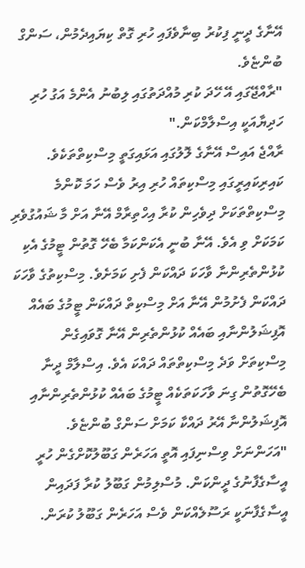އޭނާގެ ދީނީ ފިކުރު ބިނާވެފައި ހުރި ގޮތް ކިޔައިދެމުން، ސަންގް ބުންޏެވެ.
"ރާއްޖޭގައި އޭ ހޭދަ ކުރި މުއްދަތުގައި ލިބުނު އެންމެ އަގު ހުރި ހަދިޔާއަކީ އިސްލާމްކަން."
ރާއްޖެ އައިސް އޭނާގެ ލޮލުގައި އަޅައިގަތީ މިސްކިތްތަކެވެ. ކައިރިކައިރީގައި މިސްކިތައް ހުރި އިރު ވެސް ހަމަ ކޮންމެ މިސްކިތްތަކަށް ދިވެހިން ކުރާ އިހްތިރާމް އޭނާ އަށް މާ ޝައުގުވެރި ކަމަކަށް ވި އެވެ. އޭނާ ބުނީ އެކަންކަމާ ބެހޭ ގޮތުން ޓީމުގެ އެކި ކުޅުންތެރިންނާ ވާހަކަ ދައްކަން ފެށި ކަމަށެވެ. މިސްކިތުގެ ވާހަކަ ދައްކަން ފެށުމުން އޭނާ އަށް މިސްކިތް ދައްކަން ޓީމުގެ ބައެއް އޮފިޝަލުންނާއި ބައެއް ކުޅުންތެރިން އޭނާ ގޮވައިގެން މިސްކިތަށް ވަދެ މިސްކިތްތައް ދައްކަ އެވެ. އިސްލާމް ދީނާ ބެހޭގޮތުން ގިނަ ވާހަކަތަކެއް ޓީމުގެ ބައެއް ކުޅުންތެރިންނާއި އޮފިޝަލުންނާ އޭރު ދައްކާ ކަމަށް ސަންގް ބުންޏެވެ.
"އަހަންނަށް ވިސްނިފައި އޮތީ އަހަރެން ގަބޫލުކޮށްގެން ހުރީ އީސާގެފާނުގެ ދީންކަން. މުސްލިމުން ގަބޫލު ކުރާ ފަދައިން އީސާގެފާނަކީ ރަސޫލެއްކަން ވެސް އަހަރެން ގަބޫލު ކުރަން.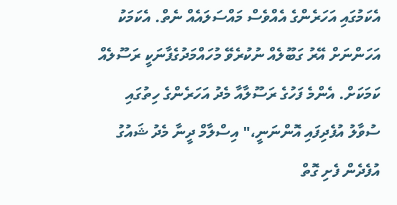އެކަމުގައި އަހަރެންގެ އެއްވެސް މައްސަލައެއް ނެތް. އެކަމަކު އަހަންނަށް އޭރު ގަބޫލެއް ނުކުރެވޭ މުހައްމަދުގެފާނަކީ ރަސޫލެއް ކަމަކަށް. އެންމެ ފަހުގެ ރަސޫލާއާ މެދު އަހަރެންގެ ހިތުގައި ސުވާލު އުފެދިފައި އޮންނަނީ،" އިސްލާމް ދީނާ މެދު ޝައުގު އުފެދެން ފެށި ގޮތް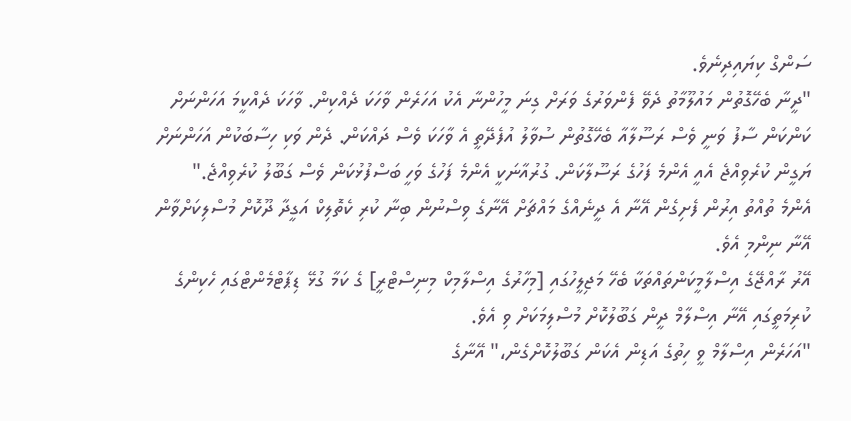ސަންގް ކިޔައިދިނެވެ.
"ދީނާ ބެހޭގޮތުން މައުލޫމާތު ދެވޭ ފެންވަރުގެ ވަރަށް ގިނަ މީހުންނާ އެކު އަހަރެން ވާހަކަ ދެއްކިން. ވާހަކަ ދެއްކީމަ އަހަންނަށް ކަންކަން ސާފު ވަނީ ވެސް ރަސޫލާއާ ބެހޭގޮތުން ސުވާލު އުފެދޭތީ އެ ވާހަކަ ވެސް ދައްކަން. ދެން ވަކި ހިސާބަކުން އަހަންނަށް ޔަގީން ކުރެވިއްޖެ އެއީ އެންމެ ފަހުގެ ރަސޫލާކަން. ގުރުއާނަކީ އެންމެ ފަހުގެ ވަހީ ބަސްފުޅުކަން ވެސް ގަބޫލު ކުރެވިއްޖެ."
އެންމެ ތުއްތު އިރުން ފެށިގެން އޭނާ އެ ދީނެއްގެ މައްޗަށް އޭނާގެ ވިސްނުން ބިނާ ކުރި ކެތޮލިކް އަގީދާ ދޫކޮށް މުސްލިކަށްވާން އޭނާ ނިންމި އެވެ.
އޭރު ރާއްޖޭގެ އިސްލާމީކަންތައްތަކާ ބެހޭ މަޖިލީހުގައި [މިހާރުގެ އިސްލާމިކް މިނިސްޓްރީ] ގެ ކަމާ ގުޅޭ ޑިޕާޓްމެންޓްގައި ހެކިންގެ ކުރިމަތީގައި އޭނާ އިސްލާމް ދީން ގަބޫލުކޮށް މުސްލިމަކަށް ވި އެވެ.
"އަހަރެން އިސްލާމް ވީ ހިތުގެ އަޑިން އެކަން ގަބޫލުކޮށްގެން،" އޭނާގެ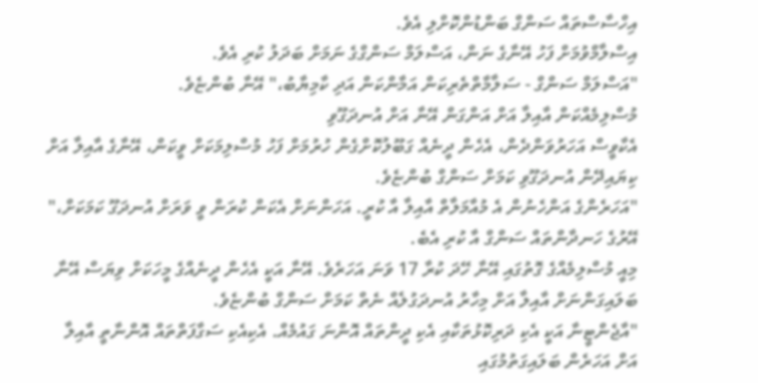އިހްސާސްތައް ސަންގް ބަންޑުންކޮށްލި އެވެ.
އިސްލާމްވުމަށް ފަހު އޭނާގެ ނަން، އަސްލަމް ސަންގްގެ ނަމަށް ބަދަލު ކުރި އެވެ.
"އަސްލަމް ސަންގް - ސަލާމާތްތެރިކަން އަމާންކަން އަދި ކާމިޔާބު،" އޭނާ ބުންޏެވެ.
މުސްލިމެއްކަން އާއިލާ އަށް އަންގަން އޭނާ އަށް އުނދަގޫވި
އެކާވީސް އަހަރުވަންދެން، އެހެން ދީނެއް ގަބޫލުކޮށްގެން ހުރުމަށް ފަހު މުސްލިމަކަށް ވީކަން، އޭނާގެ އާއިލާ އަށް ކިޔައިދޭން އުނދަގޫވި ކަމަށް ސަންގް ބުންޏެވެ.
"އަހަރެންގެ އަންހެނުން އެ މުއާމަލާތް އާއިލާ އާ ކުރީ. އަހަންނަށް އެކަން ކުރަން ވީ ވަރަށް އުނދަގޫ ކަމަކަށް،" އޭރުގެ ހަނދާންތައް ސަންގް އާ ކުރި އެބެ.
މިއީ މުސްލިމެއްގެ ގޮތުގައި އޭނާ ހޭދަ ކުރާ 17 ވަނަ އަހަރެވެ. އޭނާ އަކީ އެހެން ދީނެއްގެ މީހަކަށް ވިޔަސް އޭނާ ބަލައިގަންނަށް އާއިލާ އަށް މިހާރު އުނދަގުލެއް ނެތް ކަމަށް ސަންގް ބުންޏެވެ.
"އާޖެންޓީނާ އަކީ އެކި ދަރިކޮޅުތަކާއި އެކި ދީންތައް އޮންނަ ގައުމެއް. އެކިއެކި ސަގާފަތްތައް އޮންނާތީ އާއިލާ އަށް އަހަރެން ބަލައިގަތުމުގައި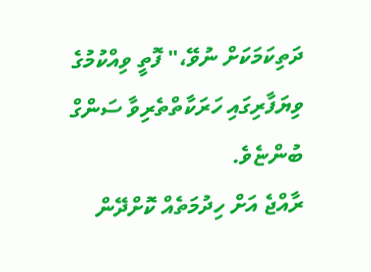ދަތިކަމަކަށް ނުވޭ،" ފޮތީ ވިއްކުމުގެ ވިޔަފާރިގައި ހަރަކާތްތެރިވާ ސަންގް ބުންޏެވެ.
ރާއްޖެ އަށް ހިދުމަތެއް ކޮށްދޭން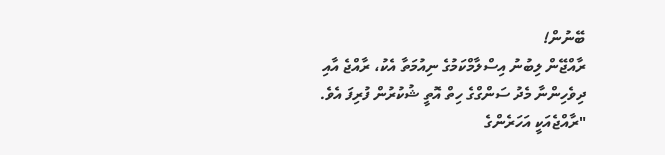ބޭނުން!
ރާއްޖޭން ލިބުނު އިސްލާމްކަމުގެ ނިއުމަތާ އެކު، ރާއްޖެ އާއި ދިވެހިންނާ މެދު ސަންގްގެ ހިތް އޮތީ ޝުކުރުން ފުރިފަ އެވެ.
"ރާއްޖެއަކީ އަހަރެންގެ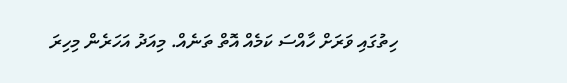ހިތުގައި ވަރަށް ހާއްސަ ކަމެއް އޮތް ތަނެއް. މިއަދު އަހަރެން މިހިރަ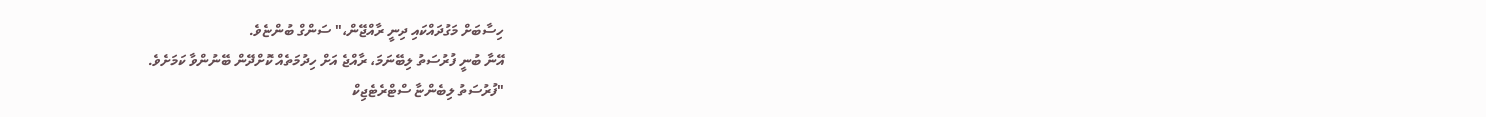ހިސާބަށް މަގުދައްކައި ދިނީ ރާއްޖޭން،" ސަންގް ބުންޏެވެ.
އޭނާ ބުނީ ފުރުސަތު ލިބޭނަމަ، ރާއްޖެ އަށް ހިދުމަތެއް ކޮށްދޭން ބޭނުންވާ ކަމަށެވެ.
"ފުރުސަތު ލިބެންޏާ ސްޓްރެޓެޖިކް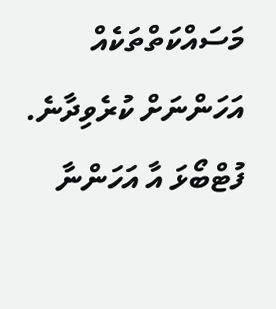މަސައްކަތްތަކެއް އަހަންނަށް ކުރެވިދާނެ. ފުޓްބޯޅަ އާ އަހަންނާ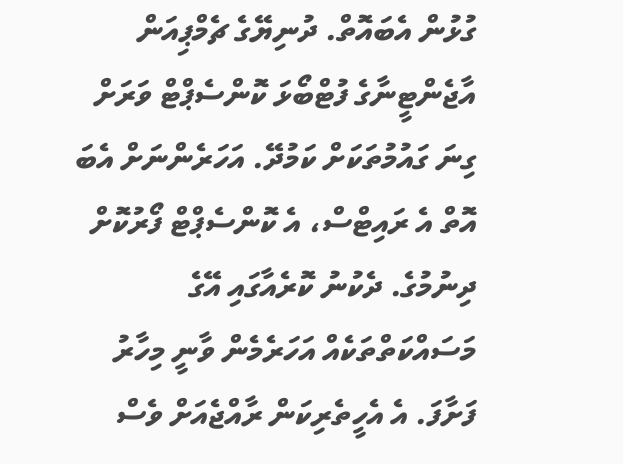ގުޅުން އެބައޮތް. ދުނިޔޭގެ ޗެމްޕިއަން އާޖެންޓީނާގެ ފުޓްބޯޅަ ކޮންސެޕްޓް ވަރަށް ގިނަ ގައުމުތަކަށް ކަމުދޭ. އަހަރެންނަށް އެބަ އޮތް އެ ރައިޓްސް، އެ ކޮންސެޕްޓް ފޯރުކޮށް ދިނުމުގެ. ދެކުނު ކޮރެއާގައި އޭގެ މަސައްކަތްތަކެއް އަހަރެމެން ވާނީ މިހާރު ފަށާފަ. އެ އެހީތެރިކަން ރާއްޖެއަށް ވެސް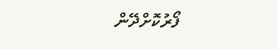ފޯރުކޮށްދޭން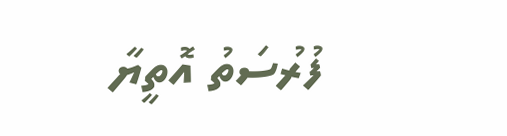ފުރުސަތު އޮތީޔާ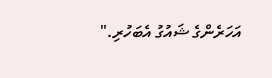އަހަރެންގެ ޝައުގު އެބަހުރި."